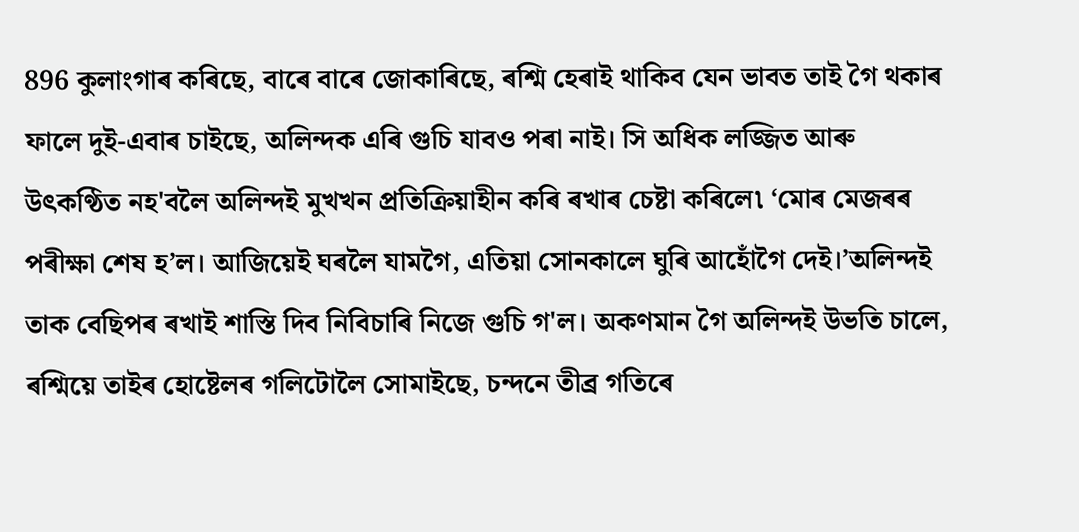896 কুলাংগাৰ কৰিছে, বাৰে বাৰে জোকাৰিছে, ৰশ্মি হেৰাই থাকিব যেন ভাবত তাই গৈ থকাৰ ফালে দুই-এবাৰ চাইছে, অলিন্দক এৰি গুচি যাবও পৰা নাই। সি অধিক লজ্জিত আৰু উৎকণ্ঠিত নহ'বলৈ অলিন্দই মুখখন প্ৰতিক্ৰিয়াহীন কৰি ৰখাৰ চেষ্টা কৰিলে৷ ‘মোৰ মেজৰৰ পৰীক্ষা শেষ হ’ল। আজিয়েই ঘৰলৈ যামগৈ, এতিয়া সোনকালে ঘুৰি আহোঁগৈ দেই।’অলিন্দই তাক বেছিপৰ ৰখাই শাস্তি দিব নিবিচাৰি নিজে গুচি গ'ল। অকণমান গৈ অলিন্দই উভতি চালে, ৰশ্মিয়ে তাইৰ হোষ্টেলৰ গলিটোলৈ সোমাইছে, চন্দনে তীব্ৰ গতিৰে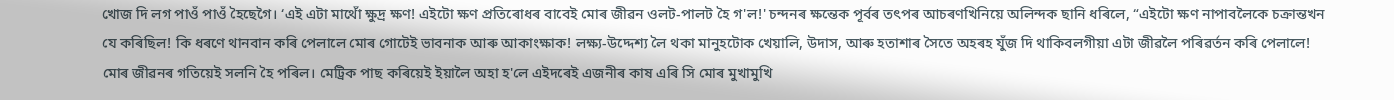খোজ দি লগ পাওঁ পাওঁ হৈছেগৈ। ‘এই এটা মাথোঁ ক্ষুদ্ৰ ক্ষণ! এইটো ক্ষণ প্ৰতিৰোধৰ বাবেই মোৰ জীৱন ওলট-পালট হৈ গ'ল!' চন্দনৰ ক্ষন্তেক পূৰ্বৰ তৎপৰ আচৰণখিনিয়ে অলিন্দক ছানি ধৰিলে, “এইটো ক্ষণ নাপাবলৈকে চক্ৰান্তখন যে কৰিছিল! কি ধৰণে থানবান কৰি পেলালে মোৰ গোটেই ভাবনাক আৰু আকাংক্ষাক! লক্ষ্য-উদ্দেশ্য লৈ থকা মানুহটোক খেয়ালি, উদাস, আৰু হতাশাৰ সৈতে অহৰহ যুঁজ দি থাকিবলগীয়া এটা জীৱলৈ পৰিৱৰ্তন কৰি পেলালে! মোৰ জীৱনৰ গতিয়েই সলনি হৈ পৰিল। মেট্ৰিক পাছ কৰিয়েই ইয়ালৈ অহা হ'লে এইদৰেই এজনীৰ কাষ এৰি সি মোৰ মুখামুখি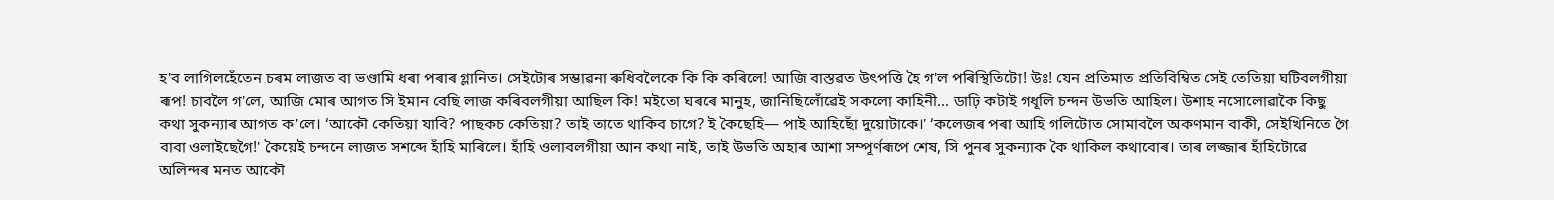হ'ব লাগিলহেঁতেন চৰম লাজত বা ভণ্ডামি ধৰা পৰাৰ গ্লানিত। সেইটোৰ সম্ভাৱনা ৰুধিবলৈকে কি কি কৰিলে! আজি বাস্তৱত উৎপত্তি হৈ গ'ল পৰিস্থিতিটো! উঃ! যেন প্ৰতিমাত প্ৰতিবিম্বিত সেই তেতিয়া ঘটিবলগীয়া ৰূপ! চাবলৈ গ'লে, আজি মোৰ আগত সি ইমান বেছি লাজ কৰিবলগীয়া আছিল কি! মইতো ঘৰৰে মানুহ, জানিছিলোঁৱেই সকলো কাহিনী... ডাঢ়ি কটাই গধূলি চন্দন উভতি আহিল। উশাহ নসোলোৱাকৈ কিছু কথা সুকন্যাৰ আগত ক'লে। ‘আকৌ কেতিয়া যাবি? পাছকচ কেতিয়া? তাই তাতে থাকিব চাগে? ই কৈছেহি— পাই আহিছোঁ দুয়োটাকে।' ‘কলেজৰ পৰা আহি গলিটোত সোমাবলৈ অকণমান বাকী, সেইখিনিতে গৈ বাবা ওলাইছেগৈ!' কৈয়েই চন্দনে লাজত সশব্দে হাঁহি মাৰিলে। হাঁহি ওলাবলগীয়া আন কথা নাই, তাই উভতি অহাৰ আশা সম্পূৰ্ণৰূপে শেষ, সি পুনৰ সুকন্যাক কৈ থাকিল কথাবোৰ। তাৰ লজ্জাৰ হাঁহিটোৱে অলিন্দৰ মনত আকৌ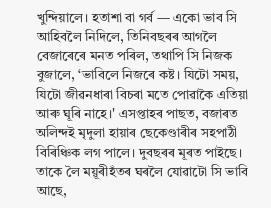খুন্দিয়ালে। হতাশা বা গৰ্ব — একো ভাব সি আহিবলৈ নিদিলে, তিনিবছৰৰ আগলৈ বেজাৰেৰে মনত পৰিল, তথাপি সি নিজক বুজালে, ‘ভাবিলে নিজৰে কষ্ট। যিটো সময়, যিটো জীৱনধাৰা বিচৰা মতে পোৱাকৈ এতিয়া আৰু ঘূৰি নাহে।' এসপ্তাহৰ পাছত, বজাৰত অলিন্দই মৃদুলা হায়াৰ ছেকেণ্ডাৰীৰ সহপাঠী বিৰিঞ্চিক লগ পালে। দুবছৰৰ মূৰত পাইছে। তাকে লৈ ময়ূৰীহঁতৰ ঘৰলৈ যোৱাটো সি ভাবি আছে,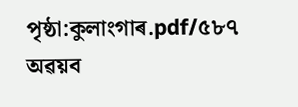পৃষ্ঠা:কুলাংগাৰ.pdf/৫৮৭
অৱয়ব